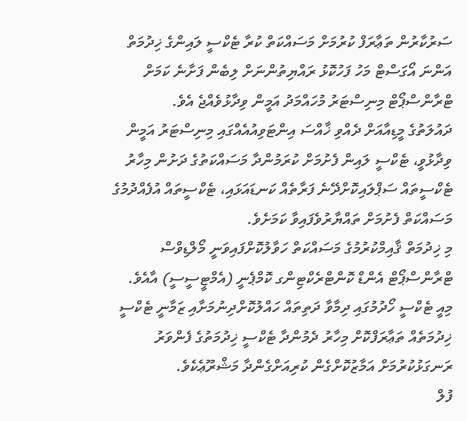ސަރުކާރުން ތަޢާރަފް ކުރުމަށް މަސައްކަތް ކުރާ ޓެކްސީ ލައިންގެ ޚިދުމަތް އަންނަ އޯގަސްޓް މަހު ފަހުކޮޅު ރައްޔިތުންނަށް ލިބެން ފަށާނެ ކަމަށް ޓްރާންސްޕޯޓް މިނިސްޓަރު މުހައްމަދު އަމީން ވިދާޅުވެއްޖެ އެވެ.
ދައުލަތުގެ މީޑިއާއަށް ދެއްވި ޚާއްސަ އިންޓަވިއުއެއްގައި މިނިސްޓަރު އަމީން ވިދާޅުވީ، ޓެކްސީ ލައިން ފެށުމަށް ކުރަމުންދާ މަސައްކަތުގެ ދަށުން މިހާރު ޓެކްސީތައް ސަޕްލައިކޮށްދޭނެ ފަރާތެއް ކަނޑައަޅައި، ޓެކްސީތައް އުފެއްދުމުގެ މަސައްކަތް ފެށުމަށް ތައްޔާރުވެފައިވާ ކަމަށެވެ.
މި ޚިދުމަތް ޤާއިމްކުރުމުގެ މަސައްކަތް ހަވާލުކޮށްފައިވަނީ މޯލްޑިވްސް ޓްރާންސްޕޯޓް އެންޑް ކޮންޓްރެކްޓިންގ ކޮމްޕެނީ (އެމްޓީސީސީ) އާއެވެ. މިއީ ޓެކްސީ ހޯދުމުގައި ދިމާވާ ދަތިތައް ހައްލުކޮށްދިނުމަށާއި ޒަމާނީ ޓެކްސީ ޚިދުމަތެއް ތަޢާރަފްކޮށް މިހާރު ދެމުންދާ ޓެކްސީ ޚިދުމަތުގެ ފެންވަރު ރަނގަޅުކުރުމަށް އަމާޒުކޮށްގެން ކުރިއަށްގެންދާ މަޝްރޫޢެކެވެ.
ފުލް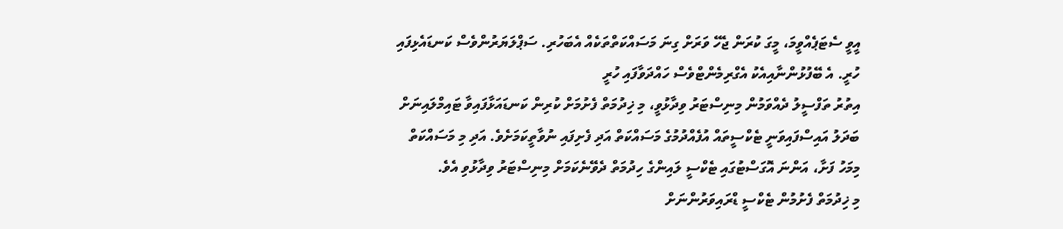އީވީ ސެޓަޕެއްވީމަ، މީގަ ކުރަން ޖެހޭ ވަރަށް ގިނަ މަސައްކަތްތަކެއް އެބަހުރި. ސަޕްލަޔަރުންވެސް ކަނޑައެޅިފައި ހުރީ. އެ ބޭފުޅުންނާއިއެކު އެގްރިމެންޓްވެސް ހައްދަވާފައި ހުރީ
އިތުރު ތަފްސީލު ދެއްވަމުން މިނިސްޓަރު ވިދާޅުވީ، މި ޚިދުމަތް ފެށުމަށް ކުރިން ކަނޑައަޅާފައިވާ ޓައިމްލައިނަށް ބަދަލު އައިސްފައިވަނީ ޓެކްސީތައް އުފެއްދުމުގެ މަސައްކަތް އަދި ފެށިފައި ނުވާތީކަމަށެވެ. އަދި މި މަސައްކަތް މިމަހު ފަށާ، އަންނަ އޮގަސްޓުގައި ޓެކްސީ ލައިންގެ ހިދުމަތް ދެވޭނެކަމަށް މިނިސްޓަރު ވިދާޅުވި އެވެ.
މި ޚިދުމަތް ފެށުމުން ޓެކްސީ ޑްރައިވަރުންނަށް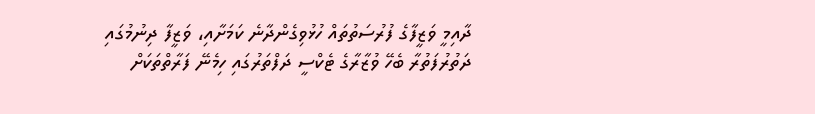ދާއިމީ ވަޒީފާގެ ފުރުސަތުތައް ހުޅުވިގެންދާނެ ކަމަށާއި، ވަޒީފާ ދިނުމުގައި ދަތުރުފަތުރާ ބެހޭ ވުޒާރާގެ ޓެކްސީ ދަފްތަރުގައި ހިމެނޭ ފަރާތްތަކަށް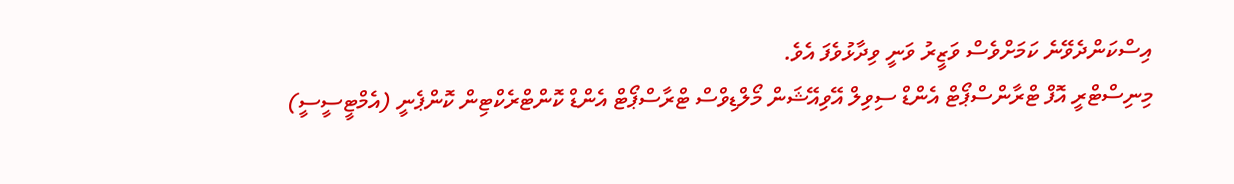އިސްކަންދެވޭނެ ކަމަށްވެސް ވަޒީރު ވަނީ ވިދާޅުވެފަ އެވެ.
މިނިސްޓްރީ އޮފް ޓްރާންސްޕޯޓް އެންޑް ސިވިލް އޭވިއޭޝަން މޯލްޑިވްސް ޓްރާސްޕޯޓް އެންޑް ކޮންޓްރެކްޓިން ކޮންޕެނީ (އެމްޓީސީސީ)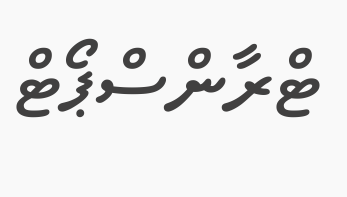ޓްރާންސްޕޯޓް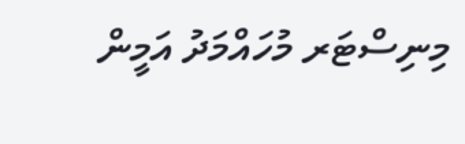މިނިސްޓަރ މުހައްމަދު އަމީން